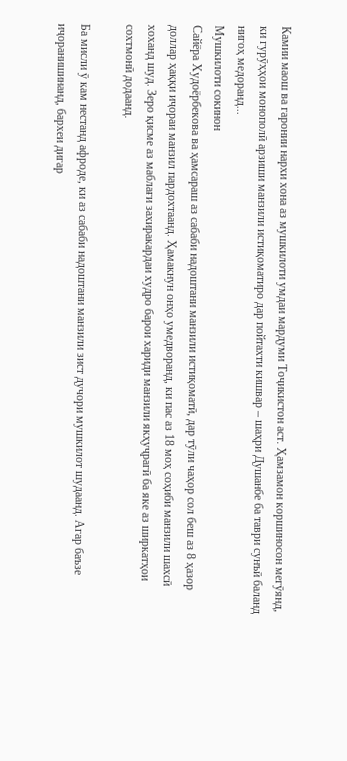Камии маош ва гаронии нархи хона аз мушкилоти умдаи мардуми Тоҷикистон аст. Ҳамзамон коршиносон мегӯянд, ки гурӯҳҳои монополӣ арзиши манзили истиқоматиро дар пойтахти кишвар – шаҳри Душанбе ба таври сунъӣ баланд нигоҳ медоранд...
Мушкилоти сокинон
Сайёра Худоёрбекова ва ҳамсараш аз сабаби надоштани манзили истиқоматӣ, дар тӯли чаҳор сол беш аз 8 ҳазор доллар ҳаққи иҷораи манзил пардохтаанд. Ҳамакнун онҳо умедворанд, ки пас аз 18 моҳ соҳиби манзили шахсӣ хоханд шуд. Зеро қисме аз маблағи захиракардаи худро барои хариди манзили якҳуҷрагӣ ба яке аз ширкатҳои сохтмонӣ додаанд.

Ба мисли ӯ кам нестанд афроде, ки аз сабаби надоштани манзили зист дучори мушкилот шудаанд. Агар баъзе иҷоранишинанд, бархеи дигар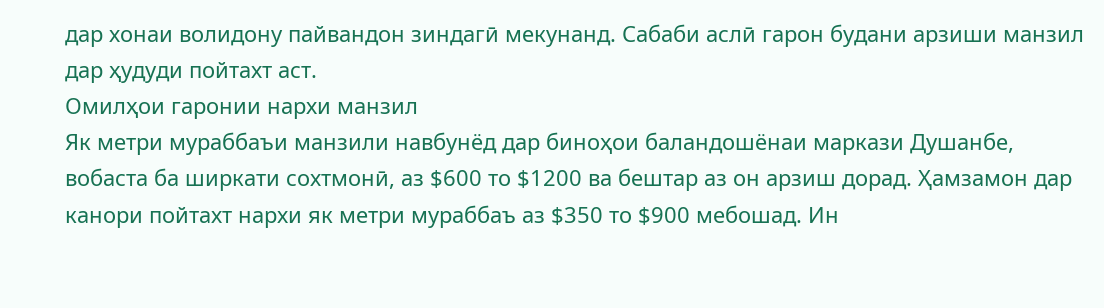дар хонаи волидону пайвандон зиндагӣ мекунанд. Сабаби аслӣ гарон будани арзиши манзил дар ҳудуди пойтахт аст.
Омилҳои гаронии нархи манзил
Як метри мураббаъи манзили навбунёд дар биноҳои баландошёнаи маркази Душанбе, вобаста ба ширкати сохтмонӣ, аз $600 то $1200 ва бештар аз он арзиш дорад. Ҳамзамон дар канори пойтахт нархи як метри мураббаъ аз $350 то $900 мебошад. Ин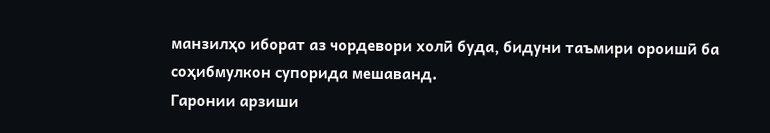манзилҳо иборат аз чордевори холӣ буда, бидуни таъмири ороишӣ ба соҳибмулкон супорида мешаванд.
Гаронии арзиши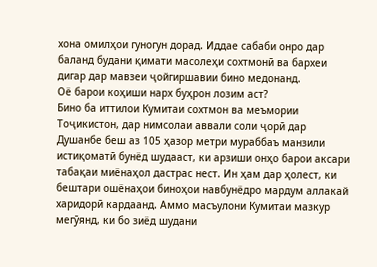хона омилҳои гуногун дорад. Иддае сабаби онро дар баланд будани қимати масолеҳи сохтмонӣ ва бархеи дигар дар мавзеи ҷойгиршавии бино медонанд.
Оё барои коҳиши нарх буҳрон лозим аст?
Бино ба иттилои Кумитаи сохтмон ва меъмории Тоҷикистон, дар нимсолаи аввали соли ҷорӣ дар Душанбе беш аз 105 ҳазор метри мураббаъ манзили истиқоматӣ бунёд шудааст, ки арзиши онҳо барои аксари табақаи миёнаҳол дастрас нест. Ин ҳам дар ҳолест, ки бештари ошёнаҳои биноҳои навбунёдро мардум аллакай харидорӣ кардаанд. Аммо масъулони Кумитаи мазкур мегӯянд, ки бо зиёд шудани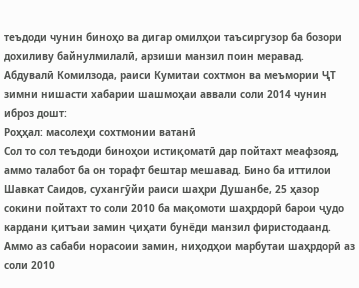теъдоди чунин биноҳо ва дигар омилҳои таъсиргузор ба бозори дохиливу байнулмилалӣ, арзиши манзил поин меравад.
Абдувалӣ Комилзода, раиси Кумитаи сохтмон ва меъмории ҶТ зимни нишасти хабарии шашмоҳаи аввали соли 2014 чунин иброз дошт:
Роҳҳал: масолеҳи сохтмонии ватанӣ
Сол то сол теъдоди биноҳои истиқоматӣ дар пойтахт меафзояд, аммо талабот ба он торафт бештар мешавад. Бино ба иттилои Шавкат Саидов, сухангӯйи раиси шаҳри Душанбе, 25 ҳазор сокини пойтахт то соли 2010 ба мақомоти шаҳрдорӣ барои ҷудо кардани қитъаи замин ҷиҳати бунёди манзил фиристодаанд. Аммо аз сабаби норасоии замин, ниҳодҳои марбутаи шаҳрдорӣ аз соли 2010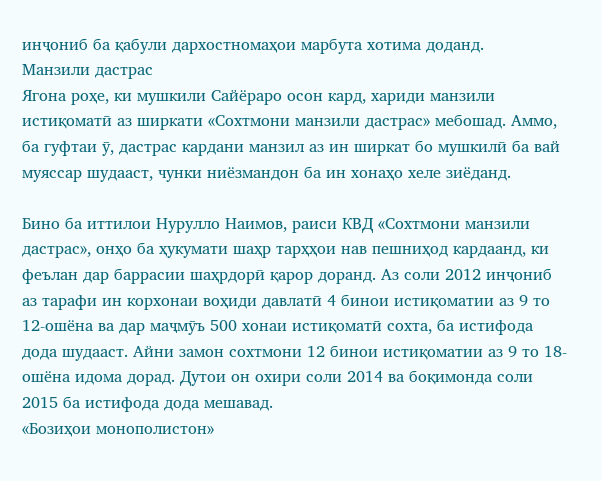инҷониб ба қабули дархостномаҳои марбута хотима доданд.
Манзили дастрас
Ягона роҳе, ки мушкили Сайёраро осон кард, хариди манзили истиқоматӣ аз ширкати «Сохтмони манзили дастрас» мебошад. Аммо, ба гуфтаи ӯ, дастрас кардани манзил аз ин ширкат бо мушкилӣ ба вай муяссар шудааст, чунки ниёзмандон ба ин хонаҳо хеле зиёданд.

Бино ба иттилои Нурулло Наимов, раиси КВД «Сохтмони манзили дастрас», онҳо ба ҳукумати шаҳр тарҳҳои нав пешниҳод кардаанд, ки феълан дар баррасии шаҳрдорӣ қарор доранд. Аз соли 2012 инҷониб аз тарафи ин корхонаи воҳиди давлатӣ 4 бинои истиқоматии аз 9 то 12-ошёна ва дар маҷмӯъ 500 хонаи истиқоматӣ сохта, ба истифода дода шудааст. Айни замон сохтмони 12 бинои истиқоматии аз 9 то 18-ошёна идома дорад. Дутои он охири соли 2014 ва боқимонда соли 2015 ба истифода дода мешавад.
«Бозиҳои монополистон»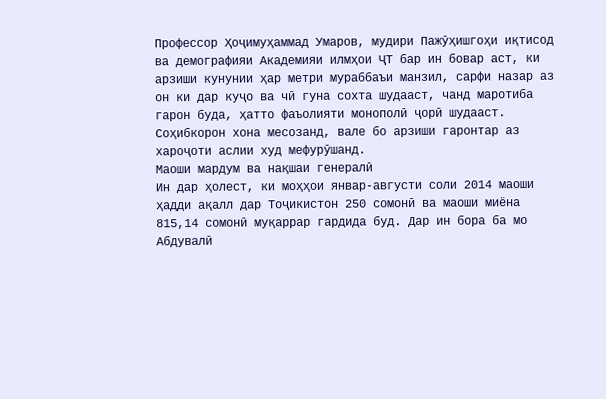Профессор Ҳоҷимуҳаммад Умаров, мудири Пажӯҳишгоҳи иқтисод ва демографияи Академияи илмҳои ҶТ бар ин бовар аст, ки арзиши кунунии ҳар метри мураббаъи манзил, сарфи назар аз он ки дар куҷо ва чӣ гуна сохта шудааст, чанд маротиба гарон буда, ҳатто фаъолияти монополӣ ҷорӣ шудааст. Соҳибкорон хона месозанд, вале бо арзиши гаронтар аз хароҷоти аслии худ мефурӯшанд.
Маоши мардум ва нақшаи генералӣ
Ин дар ҳолест, ки моҳҳои январ-августи соли 2014 маоши ҳадди ақалл дар Тоҷикистон 250 сомонӣ ва маоши миёна 815,14 сомонӣ муқаррар гардида буд. Дар ин бора ба мо Абдувалӣ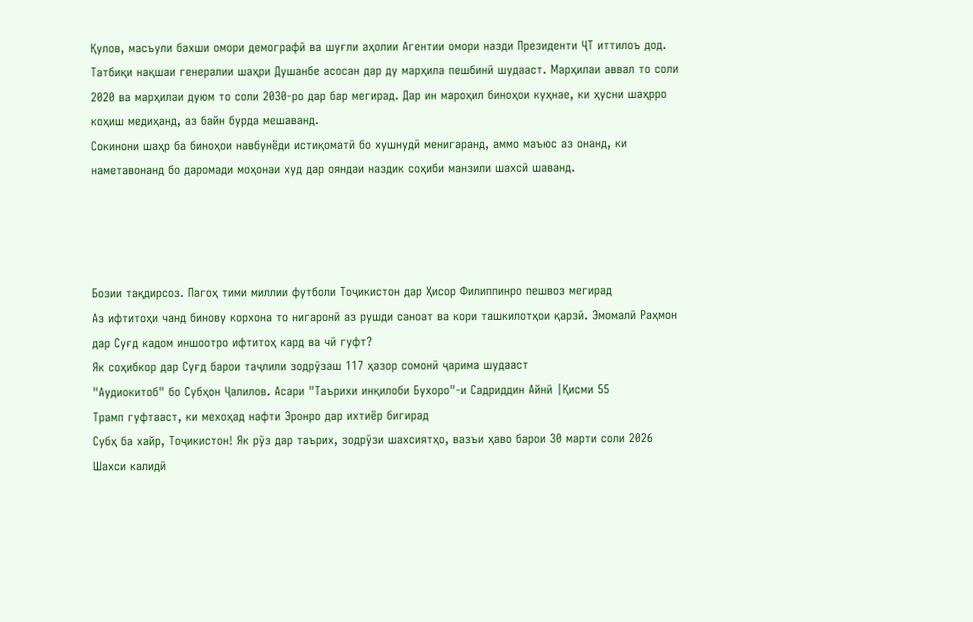Қулов, масъули бахши омори демографӣ ва шуғли аҳолии Агентии омори назди Президенти ҶТ иттилоъ дод.
Татбиқи нақшаи генералии шаҳри Душанбе асосан дар ду марҳила пешбинӣ шудааст. Марҳилаи аввал то соли 2020 ва марҳилаи дуюм то соли 2030-ро дар бар мегирад. Дар ин мароҳил биноҳои куҳнае, ки ҳусни шаҳрро коҳиш медиҳанд, аз байн бурда мешаванд.
Сокинони шаҳр ба биноҳои навбунёди истиқоматӣ бо хушнудӣ менигаранд, аммо маъюс аз онанд, ки наметавонанд бо даромади моҳонаи худ дар ояндаи наздик соҳиби манзили шахсӣ шаванд.




Бозии тақдирсоз. Пагоҳ тими миллии футболи Тоҷикистон дар Ҳисор Филиппинро пешвоз мегирад
Аз ифтитоҳи чанд бинову корхона то нигаронӣ аз рушди саноат ва кори ташкилотҳои қарзӣ. Эмомалӣ Раҳмон дар Суғд кадом иншоотро ифтитоҳ кард ва чӣ гуфт?
Як соҳибкор дар Суғд барои таҷлили зодрӯзаш 117 ҳазор сомонӣ ҷарима шудааст
"Аудиокитоб" бо Субҳон Ҷалилов. Асари "Таърихи инқилоби Бухоро"-и Садриддин Айнӣ |Қисми 55
Трамп гуфтааст, ки мехоҳад нафти Эронро дар ихтиёр бигирад
Субҳ ба хайр, Тоҷикистон! Як рӯз дар таърих, зодрӯзи шахсиятҳо, вазъи ҳаво барои 30 марти соли 2026
Шахси калидӣ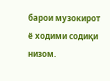барои музокирот ё ходими содиқи низом.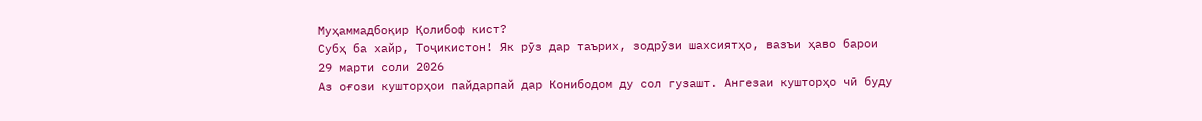Муҳаммадбоқир Қолибоф кист?
Субҳ ба хайр, Тоҷикистон! Як рӯз дар таърих, зодрӯзи шахсиятҳо, вазъи ҳаво барои 29 марти соли 2026
Аз оғози кушторҳои пайдарпай дар Конибодом ду сол гузашт. Ангезаи кушторҳо чӣ буду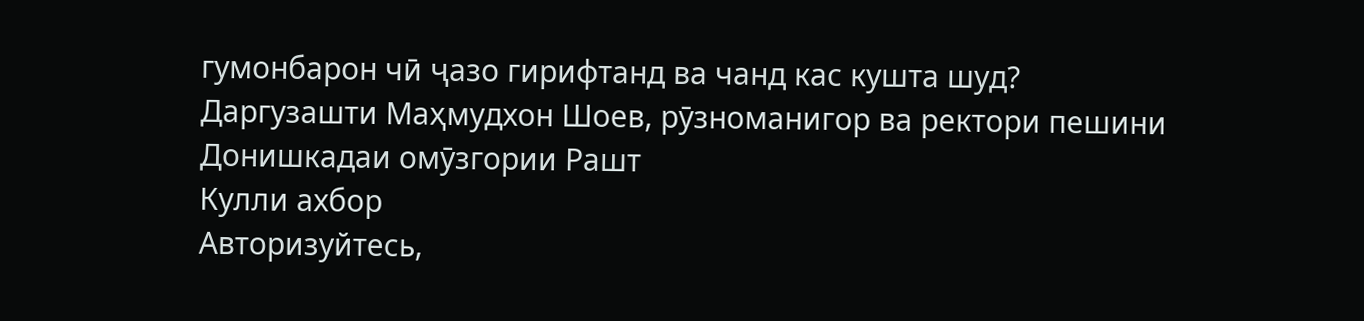гумонбарон чӣ ҷазо гирифтанд ва чанд кас кушта шуд?
Даргузашти Маҳмудхон Шоев, рӯзноманигор ва ректори пешини Донишкадаи омӯзгории Рашт
Кулли ахбор
Авторизуйтесь,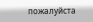пожалуйста